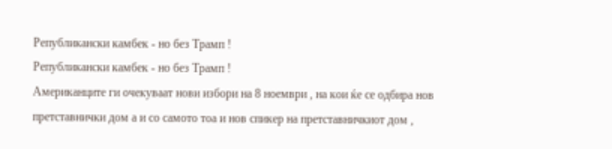Републикански камбек - но без Трамп !
Републикански камбек - но без Трамп !
Американците ги очекуваат нови избори на 8 ноември , на кои ќе се одбира нов претставнички дом а и со самото тоа и нов спикер на претставничкиот дом ,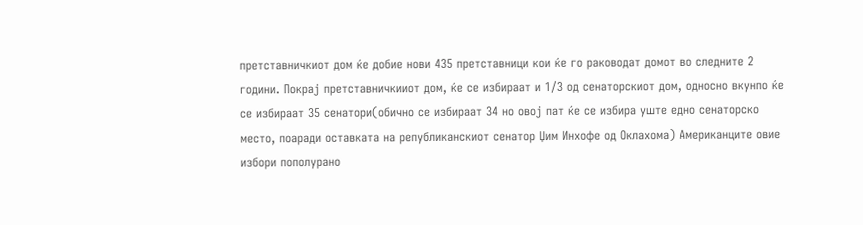претставничкиот дом ќе добие нови 435 претставници кои ќе го раководат домот во следните 2 години. Покрај претставничкииот дом, ќе се избираат и 1/3 од сенаторскиот дом, односно вкунпо ќе се избираат 35 сенатори(обично се избираат 34 но овој пат ќе се избира уште едно сенаторско место, поаради оставката на републиканскиот сенатор Џим Инхофе од Оклахома) Американците овие избори пополурано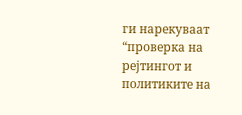ги нарекуваат “проверка на рејтингот и политиките на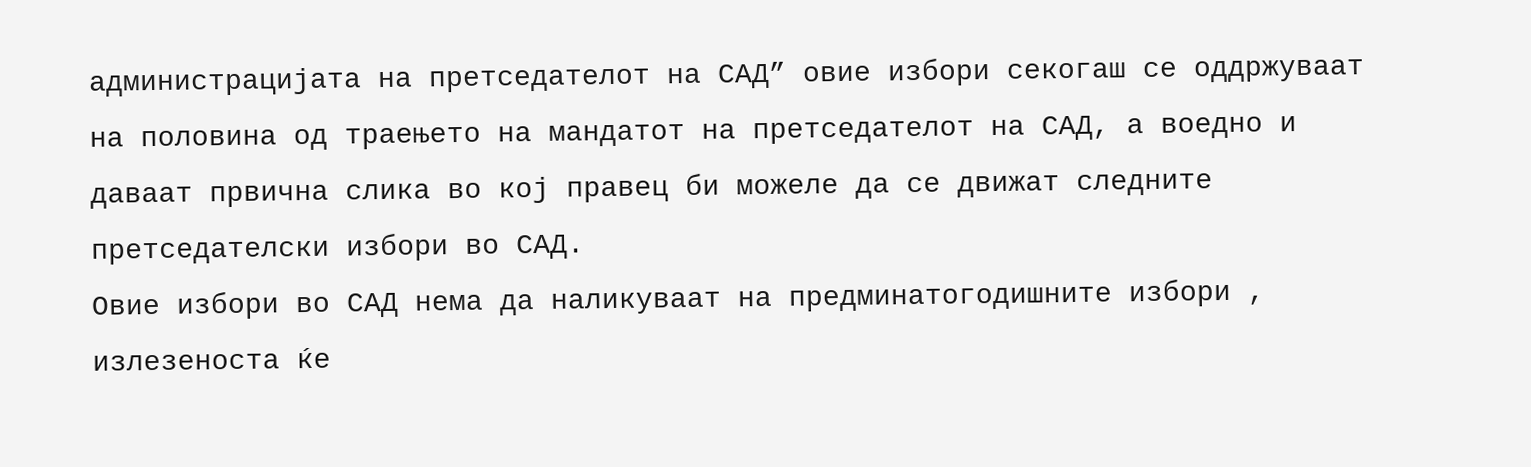администрацијата на претседателот на САД” овие избори секогаш се оддржуваат на половина од траењето на мандатот на претседателот на САД, а воедно и даваат првична слика во кој правец би можеле да се движат следните претседателски избори во САД.
Овие избори во САД нема да наликуваат на предминатогодишните избори , излезеноста ќе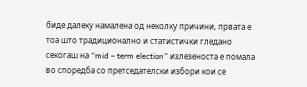биде далеку намалена од неколку причини, првата е тоа што традиционално и статистички гледано секогаш на “mid – term election” излезеноста е помала во споредба со претседателски избори кои се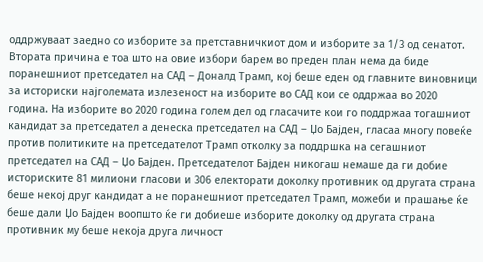оддржуваат заедно со изборите за претставничкиот дом и изборите за 1/3 од сенатот. Втората причина е тоа што на овие избори барем во преден план нема да биде поранешниот претседател на САД – Доналд Трамп, кој беше еден од главните виновници за историски најголемата излезеност на изборите во САД кои се оддржаа во 2020 година. На изборите во 2020 година голем дел од гласачите кои го поддржаа тогашниот кандидат за претседател а денеска претседател на САД – Џо Бајден, гласаа многу повеќе против политиките на претседателот Трамп отколку за поддршка на сегашниот претседател на САД – Џо Бајден. Претседателот Бајден никогаш немаше да ги добие историските 81 милиони гласови и 306 електорати доколку противник од другата страна беше некој друг кандидат а не поранешниот претседател Трамп, можеби и прашање ќе беше дали Џо Бајден воопшто ќе ги добиеше изборите доколку од другата страна противник му беше некоја друга личност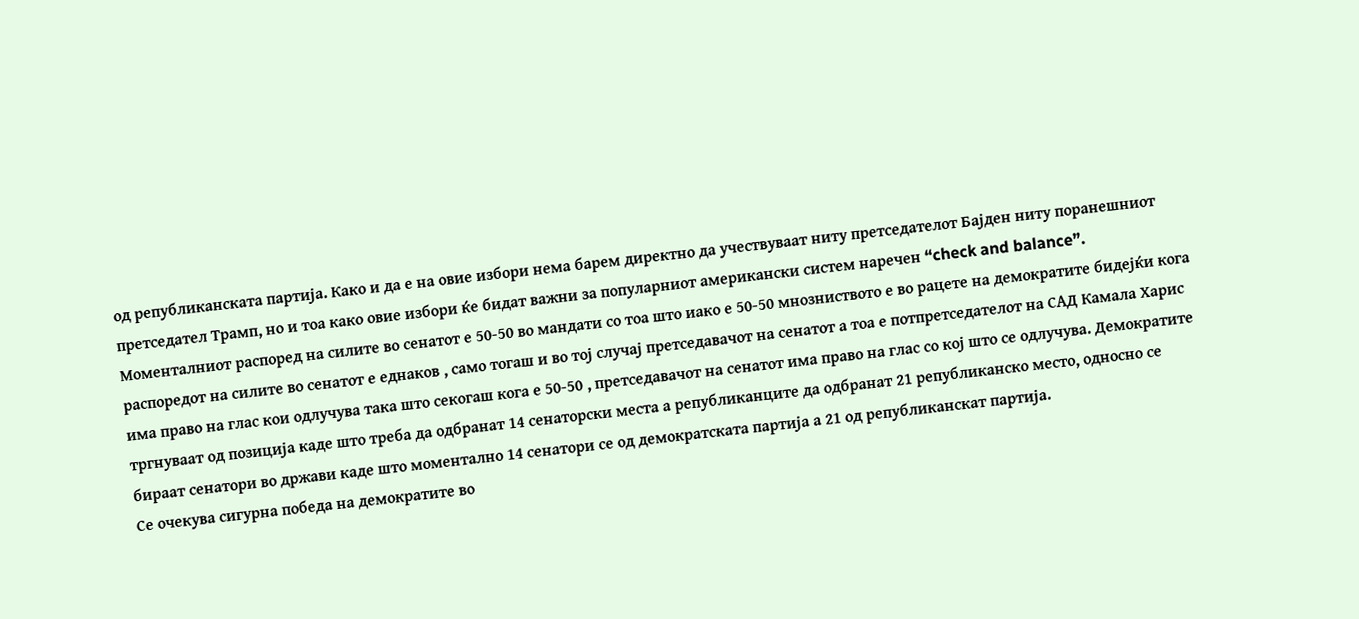од републиканската партија. Како и да е на овие избори нема барем директно да учествуваат ниту претседателот Бајден ниту поранешниот претседател Трамп, но и тоа како овие избори ќе бидат важни за популарниот американски систем наречен “check and balance”.
Моменталниот распоред на силите во сенатот е 50-50 во мандати со тоа што иако е 50-50 мнозниството е во рацете на демократите бидејќи кога распоредот на силите во сенатот е еднаков , само тогаш и во тој случај претседавачот на сенатот а тоа е потпретседателот на САД Камала Харис има право на глас кои одлучува така што секогаш кога е 50-50 , претседавачот на сенатот има право на глас со кој што се одлучува. Демократите тргнуваат од позиција каде што треба да одбранат 14 сенаторски места а републиканците да одбранат 21 републиканско место, односно се бираат сенатори во држави каде што моментално 14 сенатори се од демократската партија а 21 од републиканскат партија.
Се очекува сигурна победа на демократите во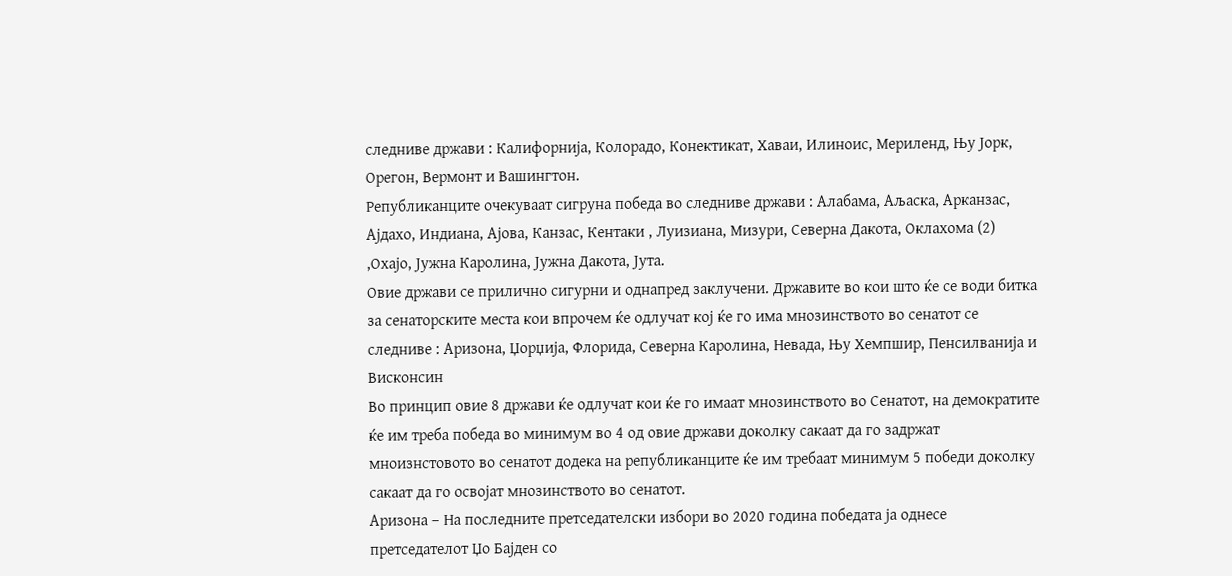следниве држави : Калифорнија, Колорадо, Конектикат, Хаваи, Илиноис, Мериленд, Њу Јорк, Орегон, Вермонт и Вашингтон.
Републиканците очекуваат сигруна победа во следниве држави : Алабама, Аљаска, Арканзас, Ајдахо, Индиана, Ајова, Канзас, Кентаки , Луизиана, Мизури, Северна Дакота, Оклахома (2) ,Охајо, Јужна Каролина, Јужна Дакота, Јута.
Овие држави се прилично сигурни и однапред заклучени. Државите во кои што ќе се води битка за сенаторските места кои впрочем ќе одлучат кој ќе го има мнозинството во сенатот се следниве : Аризона, Џорџија, Флорида, Северна Каролина, Невада, Њу Хемпшир, Пенсилванија и Висконсин
Во принцип овие 8 држави ќе одлучат кои ќе го имаат мнозинството во Сенатот, на демократите ќе им треба победа во минимум во 4 од овие држави доколку сакаат да го задржат мноизнстовото во сенатот додека на републиканците ќе им требаат минимум 5 победи доколку сакаат да го освојат мнозинството во сенатот.
Аризона – На последните претседателски избори во 2020 година победата ја однесе претседателот Џо Бајден со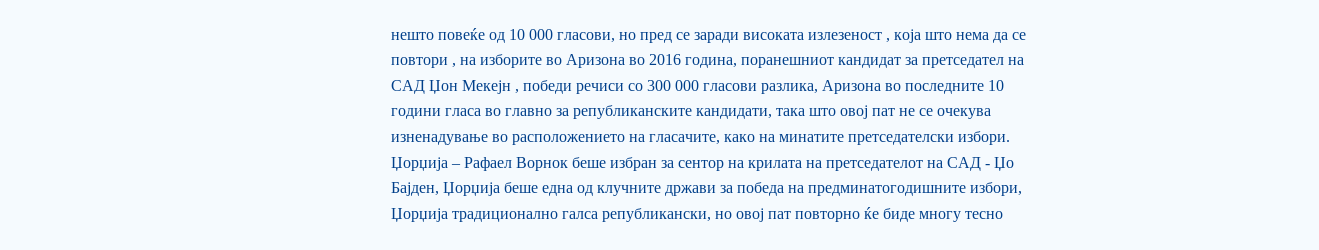нешто повеќе од 10 000 гласови, но пред се заради високата излезеност , која што нема да се повтори , на изборите во Аризона во 2016 година, поранешниот кандидат за претседател на САД Џон Мекејн , победи речиси со 300 000 гласови разлика, Аризона во последните 10 години гласа во главно за републиканските кандидати, така што овој пат не се очекува изненадување во расположението на гласачите, како на минатите претседателски избори.
Џорџија – Рафаел Ворнок беше избран за сентор на крилата на претседателот на САД - Џо Бајден, Џорџија беше една од клучните држави за победа на предминатогодишните избори, Џорџија традиционално галса републикански, но овој пат повторно ќе биде многу тесно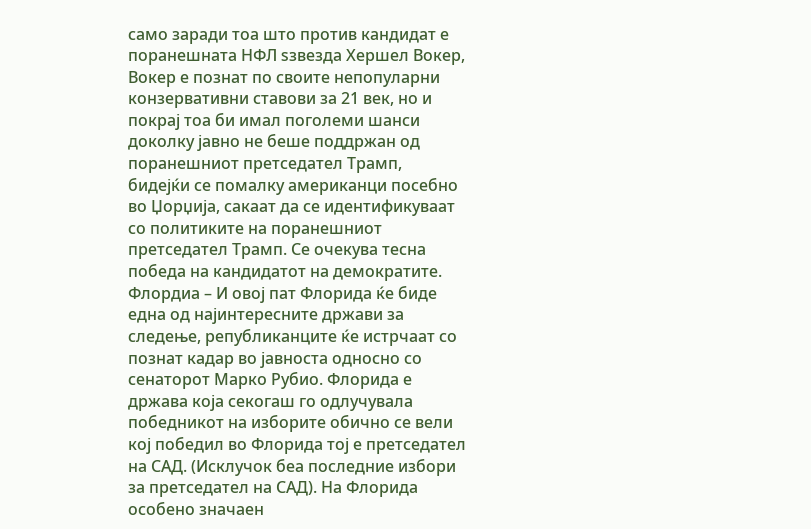само заради тоа што против кандидат е поранешната НФЛ ѕзвезда Хершел Вокер, Вокер е познат по своите непопуларни конзервативни ставови за 21 век, но и покрај тоа би имал поголеми шанси доколку јавно не беше поддржан од поранешниот претседател Трамп, бидејќи се помалку американци посебно во Џорџија, сакаат да се идентификуваат со политиките на поранешниот претседател Трамп. Се очекува тесна победа на кандидатот на демократите.
Флордиа – И овој пат Флорида ќе биде една од најинтересните држави за следење, републиканците ќе истрчаат со познат кадар во јавноста односно со сенаторот Маркo Рубио. Флорида е држава која секогаш го одлучувала победникот на изборите обично се вели кој победил во Флорида тој е претседател на САД. (Исклучок беа последние избори за претседател на САД). На Флорида особено значаен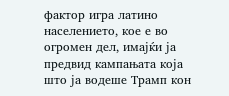фактор игра латино населението, кое е во огромен дел, имајќи ја предвид кампањата која што ја водеше Трамп кон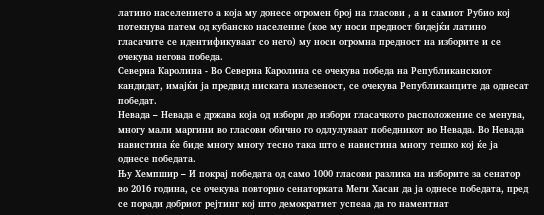латино населението а која му донесе огромен број на гласови , а и самиот Рубио кој потекнува патем од кубанско население (кое му носи предност бидејќи латино гласачите се идентификуваат со него) му носи огромна предност на изборите и се очекува негова победа.
Северна Каролина - Во Северна Каролина се очекува победа на Републиканскиот кандидат, имајќи ја предвид ниската излезеност, се очекува Републиканците да однесат победат.
Невада – Невада е држава која од избори до избори гласачкото расположение се менува, многу мали маргини во гласови обично го одлулуваат победникот во Невада. Во Невада навистина ќе биде многу многу тесно така што е навистина многу тешко кој ќе ја однесе победата.
Њу Хемпшир – И покрај победата од само 1000 гласови разлика на изборите за сенатор во 2016 година, се очекува повторно сенаторката Меги Хасан да ја однесе победата, пред се поради добриот рејтинг кој што демократиет успеаа да го наментнат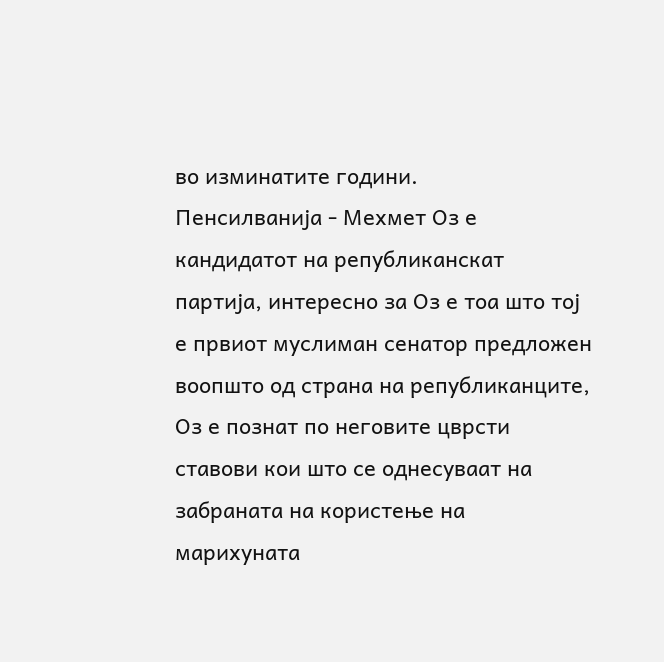во изминатите години.
Пенсилванија - Мехмет Оз е кандидатот на републиканскат партија, интересно за Оз е тоа што тој е првиот муслиман сенатор предложен воопшто од страна на републиканците, Оз е познат по неговите цврсти ставови кои што се однесуваат на забраната на користење на марихуната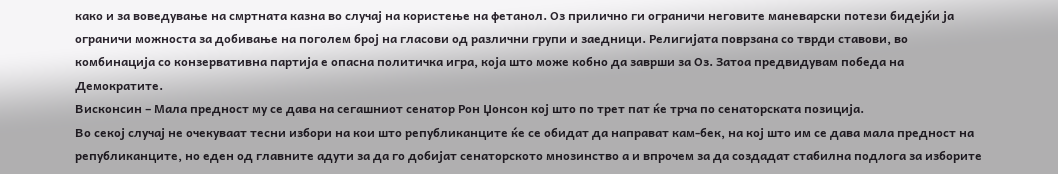како и за воведување на смртната казна во случај на користење на фетанол. Оз прилично ги ограничи неговите маневарски потези бидејќи ја ограничи можноста за добивање на поголем број на гласови од различни групи и заедници. Религијата поврзана со тврди ставови, во комбинација со конзервативна партија е опасна политичка игра, која што може кобно да заврши за Оз. Затоа предвидувам победа на Демократите.
Висконсин – Мала предност му се дава на сегашниот сенатор Рон Џонсон кој што по трет пат ќе трча по сенаторската позиција.
Во секој случај не очекуваат тесни избори на кои што републиканците ќе се обидат да направат кам-бек, на кој што им се дава мала предност на републиканците, но еден од главните адути за да го добијат сенаторското мнозинство а и впрочем за да создадат стабилна подлога за изборите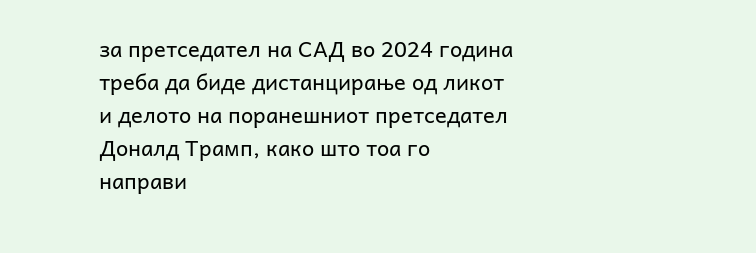за претседател на САД во 2024 година треба да биде дистанцирање од ликот и делото на поранешниот претседател Доналд Трамп, како што тоа го направи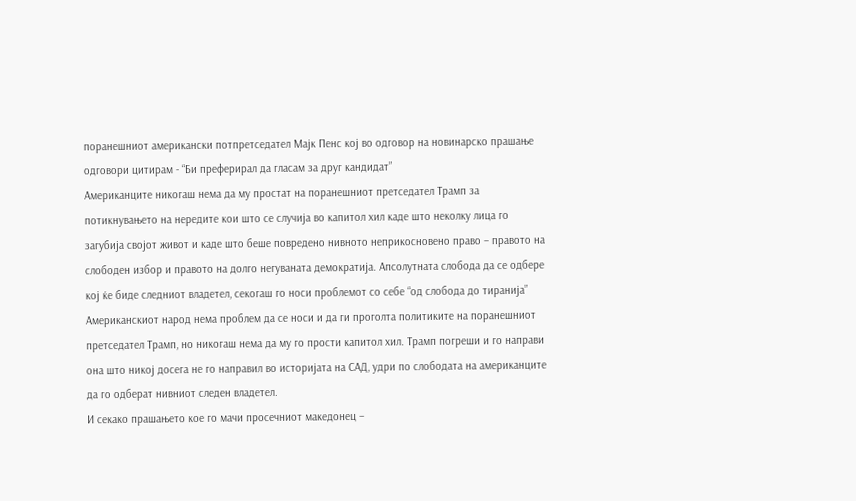поранешниот американски потпретседател Мајк Пенс кој во одговор на новинарско прашање одговори цитирам - “Би преферирал да гласам за друг кандидат”
Американците никогаш нема да му простат на поранешниот претседател Трамп за потикнувањето на нередите кои што се случија во капитол хил каде што неколку лица го загубија својот живот и каде што беше повредено нивното неприкосновено право – правото на слободен избор и правото на долго негуваната демократија. Апсолутната слобода да се одбере кој ќе биде следниот владетел, секогаш го носи проблемот со себе “од слобода до тиранија” Американскиот народ нема проблем да се носи и да ги проголта политиките на поранешниот претседател Трамп, но никогаш нема да му го прости капитол хил. Трамп погреши и го направи она што никој досега не го направил во историјата на САД, удри по слободата на американците да го одберат нивниот следен владетел.
И секако прашањето кое го мачи просечниот македонец –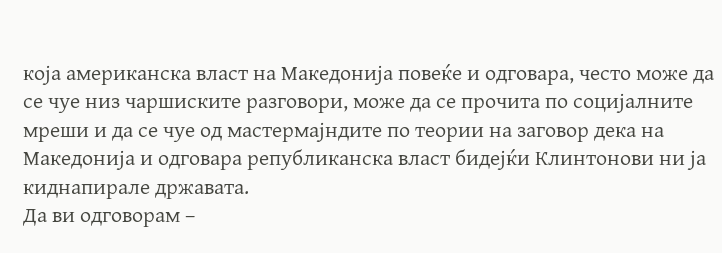која американска власт на Македонија повеќе и одговара, често може да се чуе низ чаршиските разговори, може да се прочита по социјалните мреши и да се чуе од мастермајндите по теории на заговор дека на Македонија и одговара републиканска власт бидејќи Клинтонови ни ја киднапирале државата.
Да ви одговорам –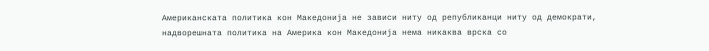Американската политика кон Македонија не зависи ниту од републиканци ниту од демократи, надворешната политика на Америка кон Македонија нема никаква врска со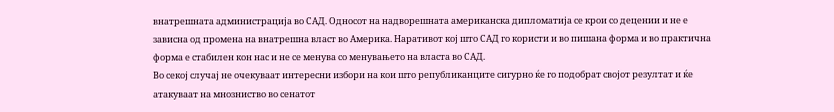внатрешната администрација во САД. Односот на надворешната американска дипломатија се крои со децении и не е зависна од промена на внатрешна власт во Америка. Наративот кој што САД го користи и во пишана форма и во практична форма е стабилен кон нас и не се менува со менувањето на власта во САД.
Во секој случај не очекуваат интересни избори на кои што републиканците сигурно ќе го подобрат својот резултат и ќе атакуваат на мнозниство во сенатот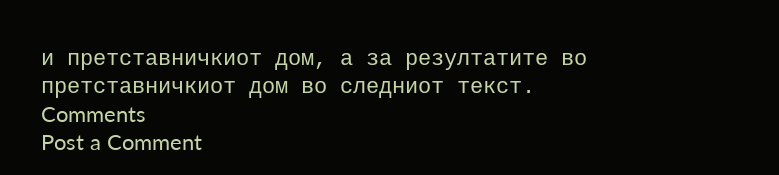и претставничкиот дом, а за резултатите во претставничкиот дом во следниот текст.
Comments
Post a Comment